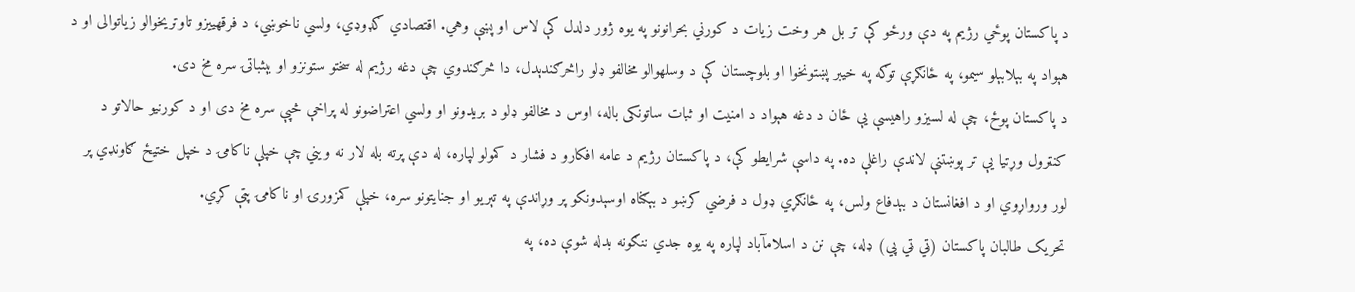د پاکستان پوځي رژیم په دې ورځو کې تر بل هر وخت زیات د کورني بحرانونو په یوه ژور دلدل کې لاس او پښې وهي. اقتصادي ګډوډي، ولسي ناخوښي، د فرقهییزو تاوتریخوالو زیاتوالی او د هېواد په بېلابېلو سیمو، په ځانګړې توګه په خیبر پښتونخوا او بلوچستان کې د وسلهوالو مخالفو ډلو راڅرګندېدل، دا څرګندوي چې دغه رژیم له سختو ستونزو او بېثباتۍ سره مخ دی.
د پاکستان پوځ، چې له لسیزو راهیسې یې ځان د دغه هېواد د امنیت او ثبات ساتونکی باله، اوس د مخالفو ډلو د بریدونو او ولسي اعتراضونو له پراخې څپې سره مخ دی او د کورنیو حالاتو د کنټرول وړتیا یې تر پوښتنې لاندې راغلې ده. په داسې شرایطو کې، د پاکستان رژیم د عامه افکارو د فشار د کمولو لپاره، له دې پرته بله لار نه ویني چې خپلې ناکامۍ د خپل ختیځ ګاونډي پر لور ورواړوي او د افغانستان د بېدفاع ولس، په ځانګړي ډول د فرضي کرښو د بېګناه اوسېدونکو پر وړاندې په تېریو او جنایتونو سره، خپلې کمزورۍ او ناکامۍ پټې کړي.
تحریک طالبان پاکستان (ټي ټي پي) ډله، چې نن د اسلامآباد لپاره په یوه جدي ننګونه بدله شوې ده، په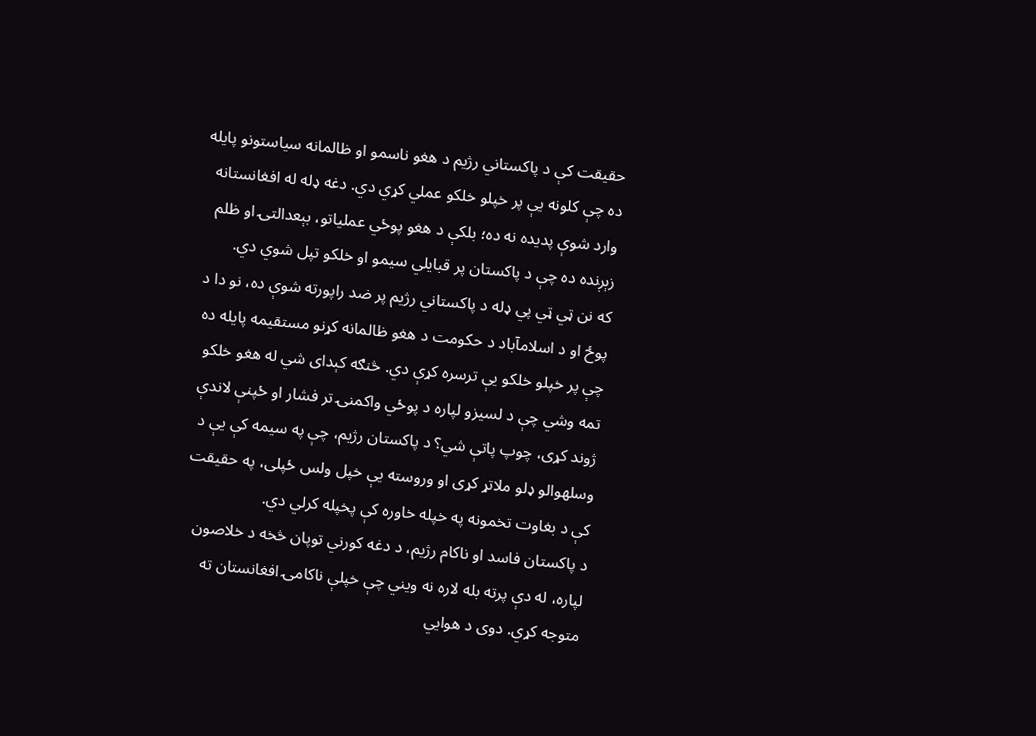حقیقت کې د پاکستاني رژیم د هغو ناسمو او ظالمانه سیاستونو پایله ده چې کلونه یې پر خپلو خلکو عملي کړي دي. دغه ډله له افغانستانه وارد شوې پدیده نه ده؛ بلکې د هغو پوځي عملیاتو، بېعدالتۍ او ظلم زېږنده ده چې د پاکستان پر قبایلي سیمو او خلکو تپل شوي دي.
که نن ټي ټي پي ډله د پاکستاني رژیم پر ضد راپورته شوې ده، نو دا د پوځ او د اسلامآباد د حکومت د هغو ظالمانه کړنو مستقیمه پایله ده چې پر خپلو خلکو یې ترسره کړې دي. څنګه کېدای شي له هغو خلکو تمه وشي چې د لسیزو لپاره د پوځي واکمنۍ تر فشار او ځپنې لاندې ژوند کړی، چوپ پاتې شي؟ د پاکستان رژیم، چې په سیمه کې یې د وسلهوالو ډلو ملاتړ کړی او وروسته یې خپل ولس ځپلی، په حقیقت کې د بغاوت تخمونه په خپله خاوره کې پخپله کرلي دي.
د پاکستان فاسد او ناکام رژیم، د دغه کورني توپان څخه د خلاصون لپاره، له دې پرته بله لاره نه ویني چې خپلې ناکامۍ افغانستان ته متوجه کړي. دوی د هوايي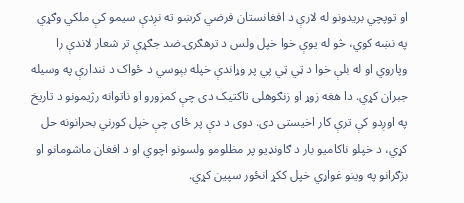او توپچي بریدونو له لارې د افغانستان فرضي کرښو ته نږدې سیمو کې ملکي وګړي په نښه کوي، څو له یوې خوا خپل ولس د ترهګرۍ ضد جګړې تر شعار لاندې را وپاروي او له بلې خوا د ټي ټي پي پر وړاندې خپله بېوسي د ځواک د نندارې په وسیله جبران کړي. دا هغه زوړ او زنګوهلی تاکتیک دی چې کمزورو او ناتوانه رژیمونو د تاریخ په اوږدو کې ترې کار اخیستی دی. دوی د دې پر ځای چې خپل کورني بحرانونه حل کړي، د خپلو ناکامیو بار د ګاونډیو پر مظلومو ولسونو اچوي او د افغان ماشومانو او بزګرانو په وینو غواړي خپل ککړ انځور سپین کړي.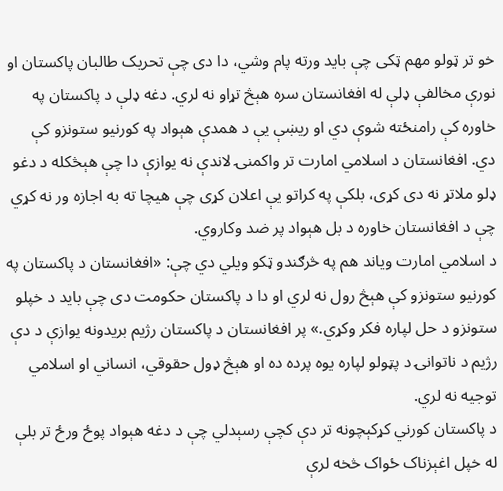خو تر ټولو مهم ټکی چې باید ورته پام وشي، دا دی چې تحریک طالبان پاکستان او نورې مخالفې ډلې له افغانستان سره هېڅ تړاو نه لري. دغه ډلې د پاکستان په خاوره کې رامنځته شوې دي او ریښې یې د همدې هېواد په کورنیو ستونزو کې دي. افغانستان د اسلامي امارت تر واکمنۍ لاندې نه یوازې دا چې هېڅکله د دغو ډلو ملاتړ نه دی کړی، بلکې په کراتو یې اعلان کړی چې هیچا ته به اجازه ور نه کړي چې د افغانستان خاوره د بل هېواد پر ضد وکاروي.
د اسلامي امارت ویاند هم په څرګندو ټکو ویلي دي چې: «افغانستان د پاکستان په کورنیو ستونزو کې هېڅ رول نه لري او دا د پاکستان حکومت دی چې باید د خپلو ستونزو د حل لپاره فکر وکړي.» پر افغانستان د پاکستان رژیم بریدونه یوازې د دې رژیم د ناتوانۍ د پټولو لپاره یوه پرده ده او هېڅ ډول حقوقي، انساني او اسلامي توجیه نه لري.
د پاکستان کورني کړکېچونه تر دې کچې رسېدلي چې د دغه هېواد پوځ ورځ تر بلې له خپل اغېزناک ځواک څخه لرې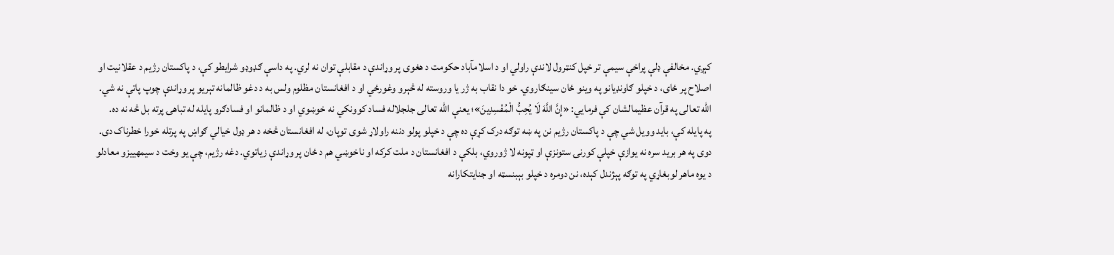کېږي. مخالفې ډلې پراخې سیمې تر خپل کنټرول لاندې راولي او د اسلامآباد حکومت د هغوی پر وړاندې د مقابلې توان نه لري. په داسې ګډوډو شرایطو کې، د پاکستان رژیم د عقلانیت او اصلاح پر ځای، د خپلو ګاونډیانو په وینو ځان سینګاروي. خو دا نقاب به ژر یا وروسته له څېرو وغورځي او د افغانستان مظلوم ولس به د دغو ظالمانه تېریو پر وړاندې چوپ پاتې نه شي. الله تعالی په قرآن عظیمالشان کې فرمایي: «إِنَّ اللَّهَ لَا یُحِبُّ الْمُفْسِدِینَ»؛ یعنې الله تعالی جلجلاله فساد کوونکي نه خوښوي او د ظالمانو او فسادګرو پایله له تباهۍ پرته بل څه نه ده.
په پایله کې، باید وویل شي چې د پاکستان رژیم نن په ښه توګه درک کړې ده چې د خپلو پولو دننه راولاړ شوی توپان، له افغانستان څخه د هر ډول خیالي ګواښ په پرتله خورا خطرناک دی. دوی په هر برید سره نه یوازې خپلې کورنۍ ستونزې او ټپونه لا ژوروي، بلکې د افغانستان د ملت کرکه او ناخوښي هم د ځان پر وړاندې زیاتوي. دغه رژیم، چې یو وخت د سیمهییزو معادلو د یوه ماهر لوبغاړي په توګه پېژندل کېده، نن دومره د خپلو بېبنسټه او جنایتکارانه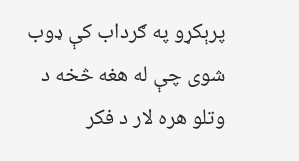پرېکړو په ګرداب کې ډوب شوی چې له هغه څخه د وتلو هره لار د فکر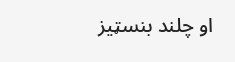او چلند بنسټیز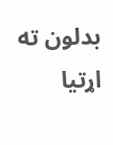بدلون ته اړتیا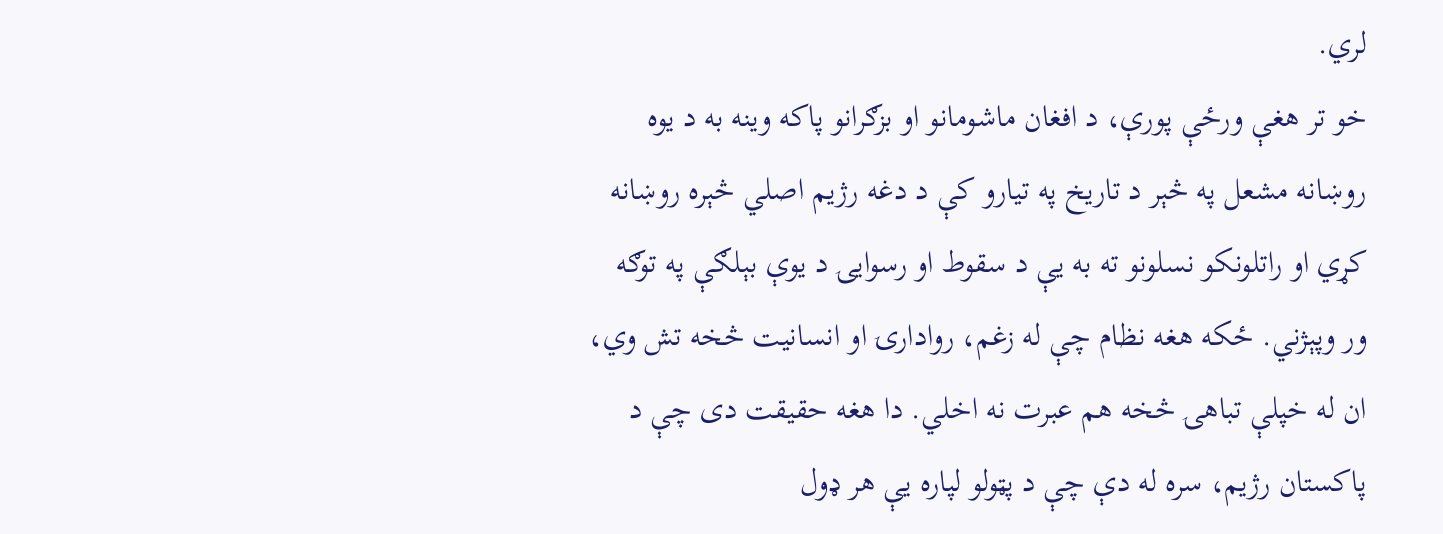لري.
خو تر هغې ورځې پورې، د افغان ماشومانو او بزګرانو پاکه وینه به د یوه روښانه مشعل په څېر د تاریخ په تیارو کې د دغه رژیم اصلي څېره روښانه کړي او راتلونکو نسلونو ته به یې د سقوط او رسوایۍ د یوې بېلګې په توګه ور وپېژني. ځکه هغه نظام چې له زغم، روادارۍ او انسانیت څخه تش وي، ان له خپلې تباهۍ څخه هم عبرت نه اخلي. دا هغه حقیقت دی چې د پاکستان رژیم، سره له دې چې د پټولو لپاره یې هر ډول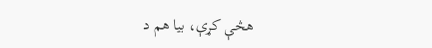هڅې کړې، بیا هم د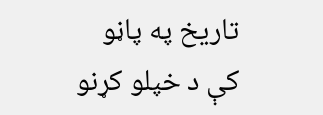تاریخ په پاڼو کې د خپلو کړنو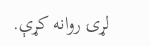لړۍ روانه کړې.